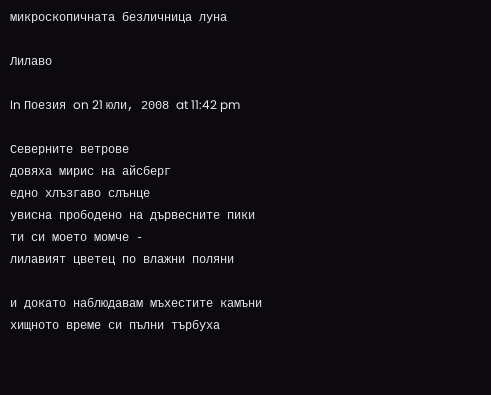микроскопичната безличница луна

Лилаво

In Поезия on 21 юли, 2008 at 11:42 pm

Северните ветрове
довяха мирис на айсберг
едно хлъзгаво слънце
увисна прободено на дървесните пики
ти си моето момче -
лилавият цветец по влажни поляни

и докато наблюдавам мъхестите камъни
хищното време си пълни търбуха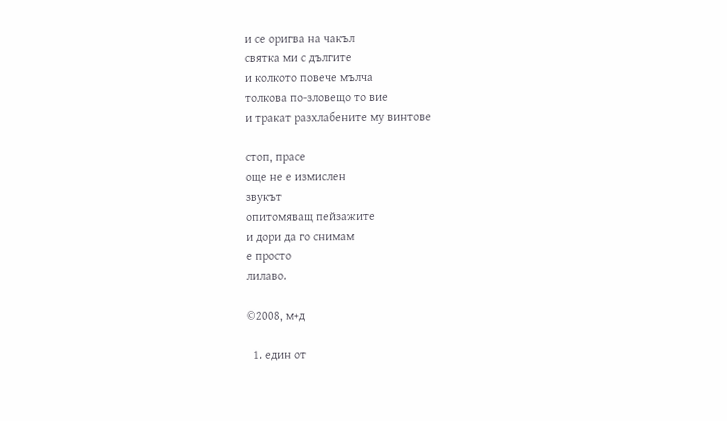и се оригва на чакъл
святка ми с дългите
и колкото повече мълча
толкова по-зловещо то вие
и тракат разхлабените му винтове

стоп, прасе
още не е измислен
звукът
опитомяващ пейзажите
и дори да го снимам
е просто
лилаво.

©2008, м+д

  1. един от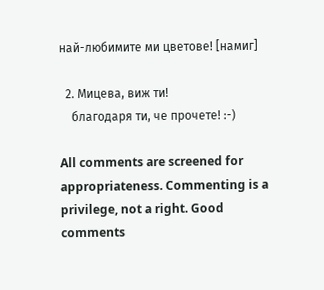най-любимите ми цветове! [намиг]

  2. Мицева, виж ти!
    благодаря ти, че прочете! :-)

All comments are screened for appropriateness. Commenting is a privilege, not a right. Good comments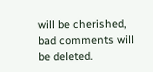will be cherished, bad comments will be deleted.